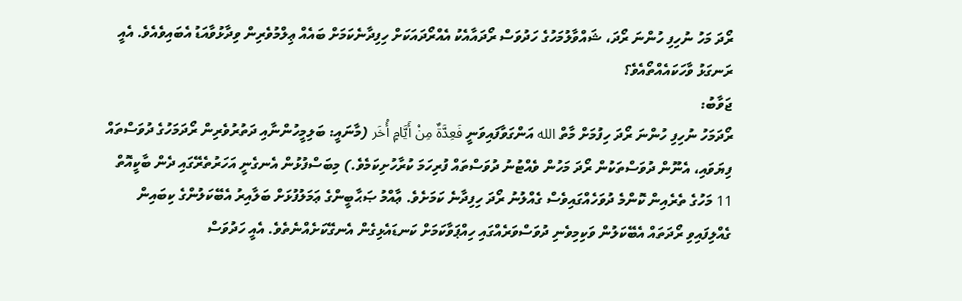ރޯދަ މަހު ނުހިފި ހުންނަ ރޯދަ، ޝައްވާލުމަހުގެ ހަދުވަސް ރޯދައާއެކު އެއްރޯދައަކަށް ހިފިދާނެކަމަށް ބައެއް ޢިލްމުވެރިން ވިދާޅުވާއަޑު އެބައިވެއެވެ. އެއީ ރަނގަޅު ވާހަކައެއްތޯއެވެ؟
ޖަވާބު:
ރޯދަމަހު ނުހިފި ހުންނަ ރޯދަ ހިފުމަށް މާތް الله އަންގަވާފައިވަނީ فَعِدَّةٌ مِنْ أَيَّامٍ أُخَر (މާނައީ: ބަލިމީހުންނާއި ދަތުރުވެރިން ރޯދަމަހުގެ ދުވަސްތައް ފިޔަވައި، އެނޫން ދުވަސްތަކުން ރޯދަ މަހުން ވެއްޓުނު ދުވަސްތައް ފުރިހަމަ ކުރާހުށިކަމެވެ.) މިބަސްފުޅުން އެނގެނީ އަހަރުތެރޭގައި ދެން ބާކީއޮތް 11 މަހުގެ ތެރެއިން ކޮންމެ ދުވަހެއްގައިވެސް ގެއްލުނު ރޯދަ ހިފިދާނެ ކަމަށެވެ. ޢާއްމު ޞަޙާބީންގެ ޢަމަލުފުޅަށް ބަލާއިރު އެބޭކަލުންގެ ކިބައިން ގެއްލިފައިވި ރޯދަތައް އެބޭކަލުން ވަކިމިވެނި ދުވަސްވަރެއްގައި ހިއްޕަވާކަމަށް ކަނޑައެޅިގެން އެނގޭކަށެއްނެތެވެ. އެއީ ހަދުވަސް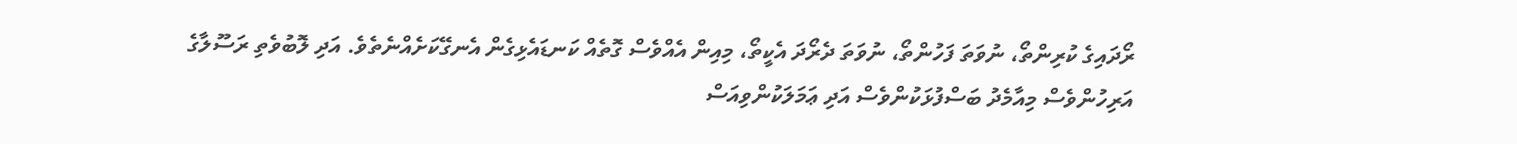ރޯދައިގެ ކުރިންތޯ، ނުވަތަ ފަހުންތޯ، ނުވަތަ ދެރޯދަ އެކީތޯ، މިއިން އެއްވެސް ގޮތެއް ކަނޑައެޅިގެން އެނގޭކަށެއްނެތެވެ. އަދި ލޮބުވެތި ރަސޫލާގެ އަރިހުންވެސް މިއާމެދު ބަސްފުޅަކުންވެސް އަދި ޢަމަލަކުންވިއަސް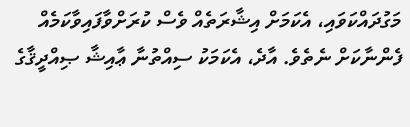މަގުދައްކަވައި، އެކަމަށް އިޝާރަތެއް ވެސް ކުރަށްވާފައިވާކަމެއް ފެންނާކަށް ނެތެވެ. އާދެ، އެކަމަކު ސިއްތުނާ ޢާއިޝާ ޞިއްދީޤާގެ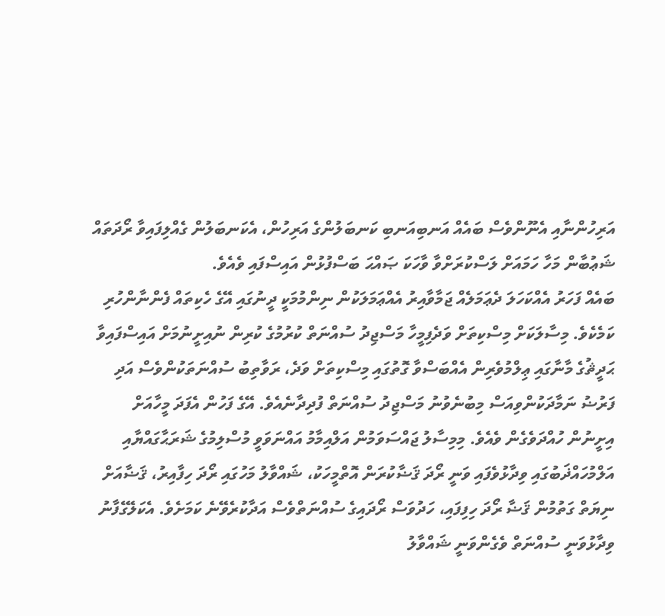އަރިހުންނާއި އެނޫންވެސް ބައެއް އަނބިއަނބި ކަނބަލުންގެ އަރިހުން، އެކަނބަލުން ގެއްލިފައިވާ ރޯދަތައް ޝަޢުބާން މަހާ ހަމައަށް ލަސްކުރަށްވާ ވާހަކަ ޞައްޙަ ބަސްފުޅުން އައިސްފައި ވެއެވެ.
ބައެއް ފަހަރު އެއްކަހަލަ ދެޢަމަލެއް ޖަމާވާއިރު އެއްޢަމަލަކުން ނިންމުމަކީ ދީނުގައި އޭގެ ހެކިތައް ފެންނާންހުރި ކަމެކެވެ. މިސާލަކަށް މިސްކިތަށް ވަދެފިމީހާ މަސްޖިދު ސުއްނަތް ކުރުމުގެ ކުރިން ނުއިށީނުމަށް އައިސްފައިވާ ޙަދީޘުގެ މާނާގައި ޢިލްމުވެރިން އެއްބަސްވާ ގޮތުގައި މިސްކިތަށް ވަދެ، ރަވާތިބު ސުއްނަތަކުންވެސް އަދި ފަރުޟު ނަމާދަކުންވިއަސް މިބުނެވުނު މަސްޖިދު ސުއްނަތް ފުދިދާނެއެވެ. އޭގެ ފަހުން އެފަދަ މީހާއަށް އިށީނުން ހުއްދަވެގެން ވެއެވެ. މިމިސާލު ޖައްސަވަމުން އަލްއިމާމު އައްނަވަވީ މުސްލިމުގެ ޝަރަޙާގައްޔާއި އަލްމުހައްޛަބުގައި ވިދާޅުވެފައި ވަނީ ރޯދަ ޤަޟާކުރަން އޮތްމީހަކު، ޝައްވާލު މަހުގައި ރޯދަ ހިފާއިރު، ޤަޟާއަށް ނިޔަތް ގަތުމުން ޤަޟާ ރޯދަ ހިފިފައި، ހަދުވަސް ރޯދައިގެ ސުއްނަތްވެސް އަދާކުރެވޭނެ ކަމަށެވެ. އެކަލޭގެފާނު ވިދާޅުވަނީ ސުއްނަތް ވެގެންވަނީ ޝައްވާލު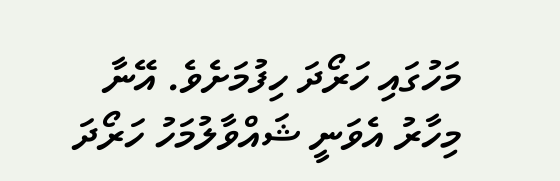މަހުގައި ހަރޯދަ ހިފުމަށެވެ. އޭނާ މިހާރު އެވަނީ ޝައްވާލުމަހު ހަރޯދަ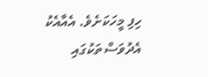ހިފި މީހަކަށެވެ. އެއާއެކު އެދުވަސްތަކުގައި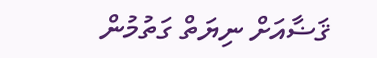ޤަޟާއަށް ނިޔަތް ގަތުމުން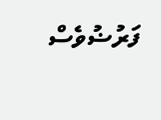ފަރުޟުވެސް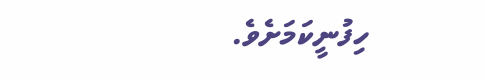ހިފުނީކަމަށެވެ.